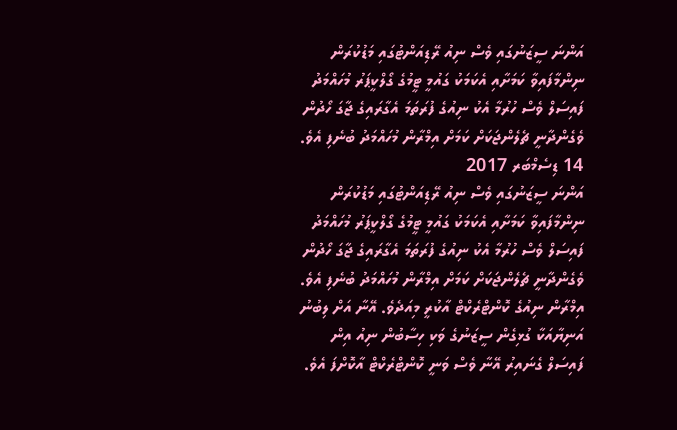އަންނަ ސީޒަނުގައި ވެސް ނިއު ރޭޑިއަންޓުގައި މަޑުކުރަން ނިންމާފައިވާ ކަމަށާއި އެކަމަކު ގައުމީ ޓީމުގެ ގޯލްކީޕަރު މުހައްމަދު ފައިސަލް ވެސް ހުރުމާ އެކު ނިއުގެ ފުރަތަމަ އެގާރައިގެ ޖާގަ ހޯދުން ވެގެންދާނީ ޗެލެންޖަކަށް ކަމަށް އިމްރާން މުހައްމަދު ބުނެފި އެވެ.
14 ޑިސެމްބަރ 2017
އަންނަ ސީޒަނުގައި ވެސް ނިއު ރޭޑިއަންޓުގައި މަޑުކުރަން ނިންމާފައިވާ ކަމަށާއި އެކަމަކު ގައުމީ ޓީމުގެ ގޯލްކީޕަރު މުހައްމަދު ފައިސަލް ވެސް ހުރުމާ އެކު ނިއުގެ ފުރަތަމަ އެގާރައިގެ ޖާގަ ހޯދުން ވެގެންދާނީ ޗެލެންޖަކަށް ކަމަށް އިމްރާން މުހައްމަދު ބުނެފި އެވެ.
އިމްރާން ނިއުގެ ކޮންޓްރެކްޓް އާކުރީ މިއަދެވެ. އޭނާ އަށް ލިބުނު އަނިޔާއަކާ ގުޅިގެން ސީޒަނުގެ ވަކި ހިސާބުން ނިއު އިން ފައިސަލް ގެނައިރު އޭނާ ވެސް ވަނީ ކޮންޓްރެކްޓް އާކޮށްފަ އެވެ.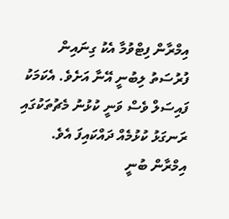އިމްރާން ފިޓްވުމާ އެކު ގިނައިން ފުރުސަތު ލިބުނީ އޭނާ އަށެވެ. އެކަމަކު ފައިސަލް ވެސް ވަނީ ކުޅުނު މެޗުތަކުގައި ރަނގަޅު ކުޅުމެއް ދައްކައިފަ އެވެ.
އިމްރާން ބުނީ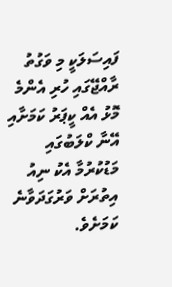ފައިސަލަކީ މި ވަގުތު ރާއްޖޭގައި ހުރި އެންމެ މޮޅު އެއް ކީޕަރު ކަމަށާއި އޭނާ ކްލަބުގައި މަޑުކުރުމާ އެކު ނިއު އިތުރަށް ވަރުގަދަވާނެ ކަމަށެވެ.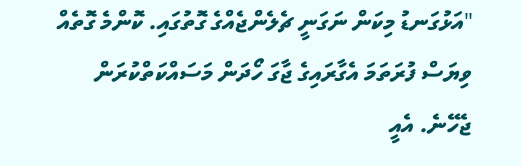"އަޅުގަނޑު މިކަން ނަގަނީ ޗެލެންޖެއްގެ ގޮތުގައި. ކޮންމެ ގޮތެއް ވިޔަސް ފުރަތަމަ އެގާރައިގެ ޖާގަ ހޯދަން މަސައްކަތްކުރަން ޖެހޭނެ. އެއީ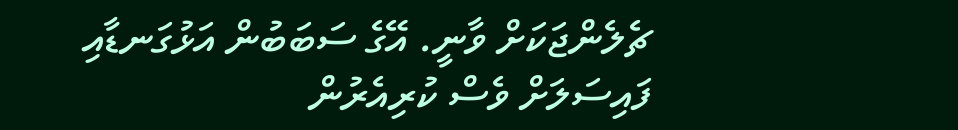ޗެލެންޖަކަށް ވާނީ. އޭގެ ސަބަބުން އަޅުގަނޑާއި ފައިސަލަށް ވެސް ކުރިއެރުން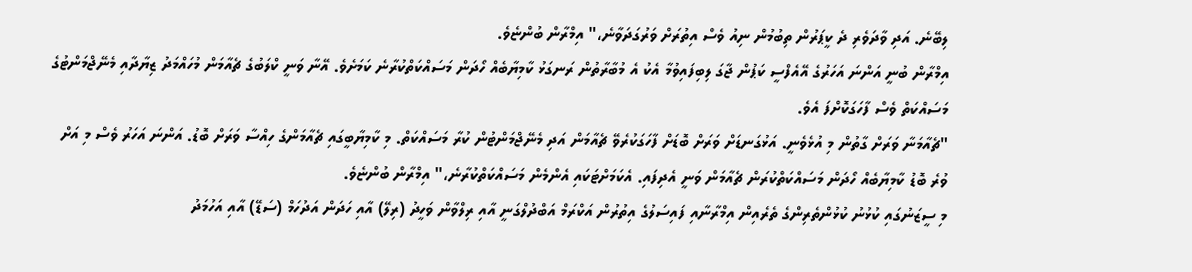ލިބޭނެ. އަދި ވާދަވެރި ދެ ކީޕަރުން ތިބުމުން ނިއު ވެސް އިތުރަށް ވަރުގަދަވާނެ،" އިމްރާން ބުންޏެވެ.
އިމްރާން ބުނީ އަންނަ އަހަރުގެ އޭއެފްސީ ކަޕުން ޖާގަ ލިބިފައިވުމާ އެކު އެ މުބާރާތުން ރަނގަޅު ކާމިޔާބެއް ހޯދަން މަސައްކަތްކުރާނެ ކަމަށެވެ. އޭނާ ވަނީ ކްލަބުގެ ޗެއާމަން މުހައްމަދު ޒިޔާދާއި މެނޭޖްމަންޓުގެ މަސައްކަތް ވެސް ފާހަގަކޮށްފަ އެވެ.
"ޗެއާމަނާ ވަރަށް ގާތުން މި އުޅެވެނީ. އަޅުގަނޑަށް ވަރަށް ބޮޑަށް ފާހަގަކުރެވޭ ޗެއާމަން އަދި މެނޭޖްމަންޓުން ކުރާ މަސައްކަތް. މި ކާމިޔާބީގައި ޗެއާމަންގެ ހިއްސާ ވަރަށް ބޮޑު. އަންނަ އަހަރު ވެސް މި އަށް ވުރެ ބޮޑު ކާމިޔާބެއް ހޯދަން މަސައްކަތްކުރަން ޗެއާމަން ވަނީ އެދިފައި. އެކަމަށްޓަކައި އެންމެން މަސައްކަތްކުރާނެ،" އިމްރާން ބުންޏެވެ.
މި ސީޒަނުގައި ކުޅުނު ކުޅުންތެރިންގެ ތެރެއިން އިމްރާނާއި ފައިސަލުގެ އިތުރުން އަކްރަމް އަބްދުލްގަނީ އާއި ރިލްވާން ވަހީދު (ރިލޭ) އާއި ހަދަން އަދުހަމް (ސަޑޭ) އާއި އަހުމަދު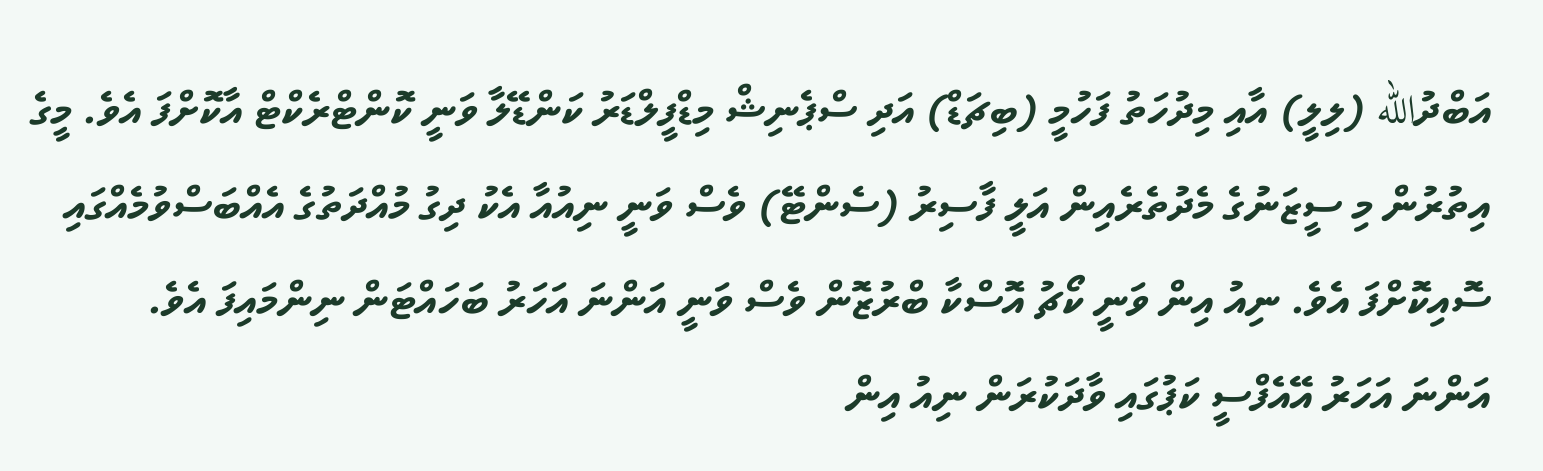އަބްދުالله (ލިލީ) އާއި މިދުހަތު ފަހުމީ (ބިޗަޑް) އަދި ސްޕެނިޝް މިޑްފީލްޑަރު ކަންޑޭލާ ވަނީ ކޮންޓްރެކްޓް އާކޮށްފަ އެވެ. މީގެ އިތުރުން މި ސީޒަނުގެ މެދުތެރެއިން އަލީ ފާސިރު (ސެންޓޭ) ވެސް ވަނީ ނިއުއާ އެކު ދިގު މުއްދަތުގެ އެއްބަސްވުމެއްގައި ސޮއިކޮށްފަ އެވެ. ނިއު އިން ވަނީ ކޯޗު އޮސްކާ ބްރުޒޮން ވެސް ވަނީ އަންނަ އަހަރު ބަހައްޓަން ނިންމައިފަ އެވެ.
އަންނަ އަހަރު އޭއެފްސީ ކަޕުގައި ވާދަކުރަން ނިއު އިން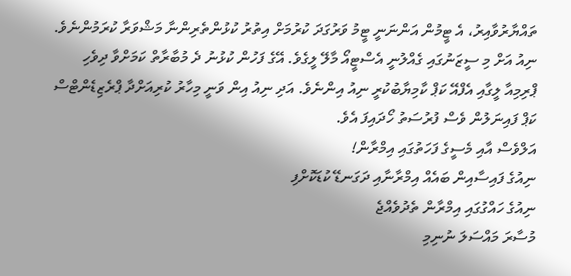ތައްޔާރުވާއިރު، އެ ޓީމުން އަންނަނީ ޓީމު ވަރުގަދަ ކުރުމަށް އިތުރު ކުޅުންތެރިންނާ މަޝްވަރާ ކުރަމުންނެވެ. ނިއު އަށް މި ސީޒަނުގައި ގެއްލުނީ އެސްޓީއޯ މާލޭ ލީގެވެ. އޭގެ ފަހުން ކުޅުނު ދެ މުބާރާތް ކަމަށްވާ ދިވެހި ޕްރިމިއާ ލީގާއި އެފްއޭ ކަޕް ކާމިޔާބުކުރީ ނިއު އިންނެވެ. އަދި ނިއު އިން ވަނީ މިހާރު ކުރިއަށްދާ ޕްރެޒިޑެންޓްސް ކަޕް ފައިނަލުން ވެސް ފުރުސަތު ހޯދައިފަ އެވެ.
އަލްވެސް އާއި މެސީގެ ފަހަތުގައި އިމްރާން!
ނިއުގެ ފައިސާއިން ބައެއް އިމްރާނާއި ދަގަނޑޭ ކުޑަކޮށްފި
ނިއުގެ ހައްގުގައި އިމްރާން ތެދުވެއްޖެ
މުސާރަ މައްސަލަ ނުނިމި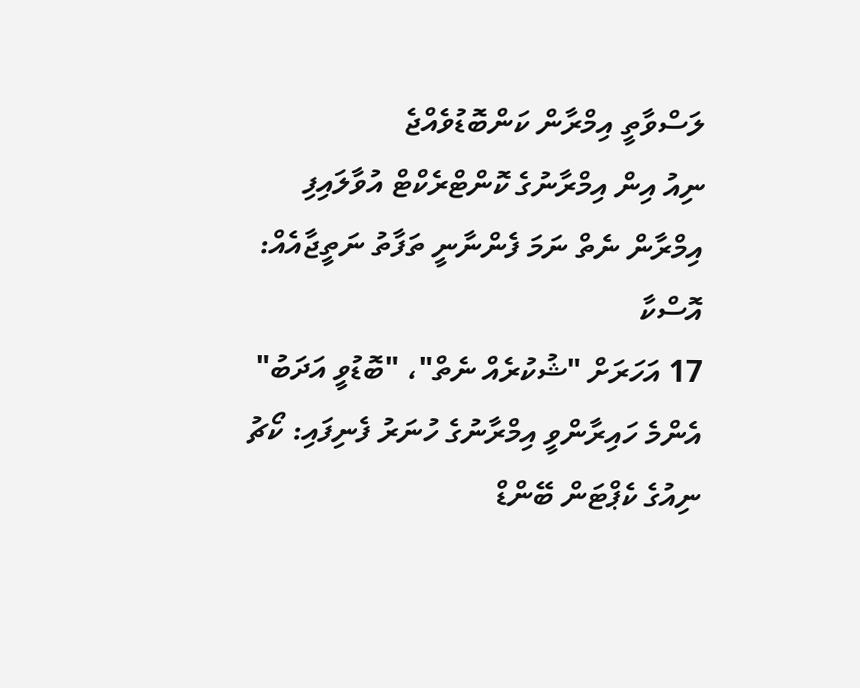ލަސްވާތީ އިމްރާން ކަންބޮޑުވެއްޖެ
ނިއު އިން އިމްރާނުގެ ކޮންޓްރެކްޓް އުވާލައިފި
އިމްރާން ނެތް ނަމަ ފެންނާނީ ތަފާތު ނަތީޖާއެއް: އޮސްކާ
17 އަހަރަށް "ޝުކުރެއް ނެތް"، "ބޮޑުވީ އަދަބު"
އެންމެ ހައިރާންވީ އިމްރާނުގެ ހުނަރު ފެނިފައި: ކޯޗު
ނިއުގެ ކެޕްޓަން ބޭންޑް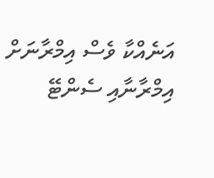އަނެއްކާ ވެސް އިމްރާނަށް
އިމްރާނާއި ސެންޓޭ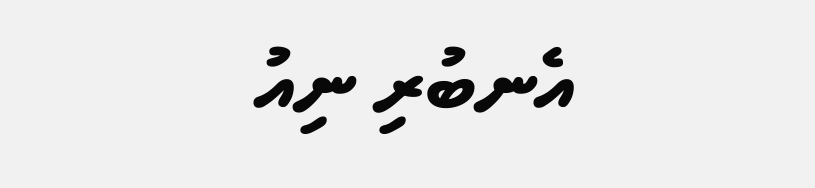އެނބުރި ނިއު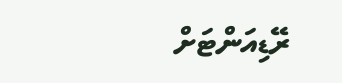ރޭޑިއަންޓަށް